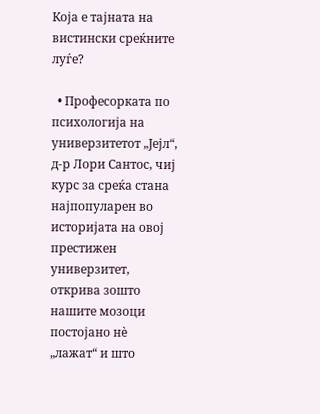Која е тајната на вистински среќните луѓе?

  • Професорката по психологија на универзитетот „Јејл“, д-р Лори Сантос, чиј курс за среќа стана најпопуларен во историјата на овој престижен универзитет, открива зошто нашите мозоци постојано нè „лажат“ и што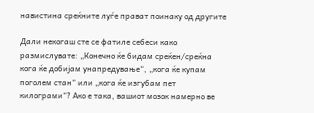навистина среќните луѓе прават поинаку од другите

Дали некогаш сте се фатиле себеси како размислувате: „Конечно ќе бидам среќен/среќна кога ќе добијам унапредување“, „кога ќе купам поголем стан“ или „кога ќе изгубам пет килограми“? Ако е така, вашиот мозок намерно ве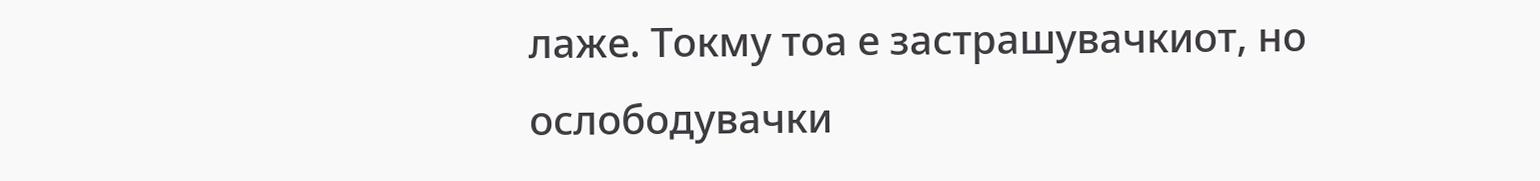лаже. Токму тоа е застрашувачкиот, но ослободувачки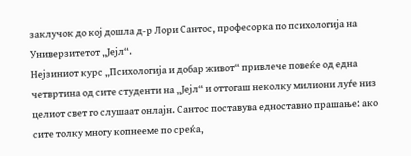заклучок до кој дошла д-р Лори Сантос, професорка по психологија на Универзитетот „Јејл“.
Нејзиниот курс „Психологија и добар живот“ привлече повеќе од една четвртина од сите студенти на „Јејл“ и оттогаш неколку милиони луѓе низ целиот свет го слушаат онлајн. Сантос поставува едноставно прашање: ако сите толку многу копнееме по среќа,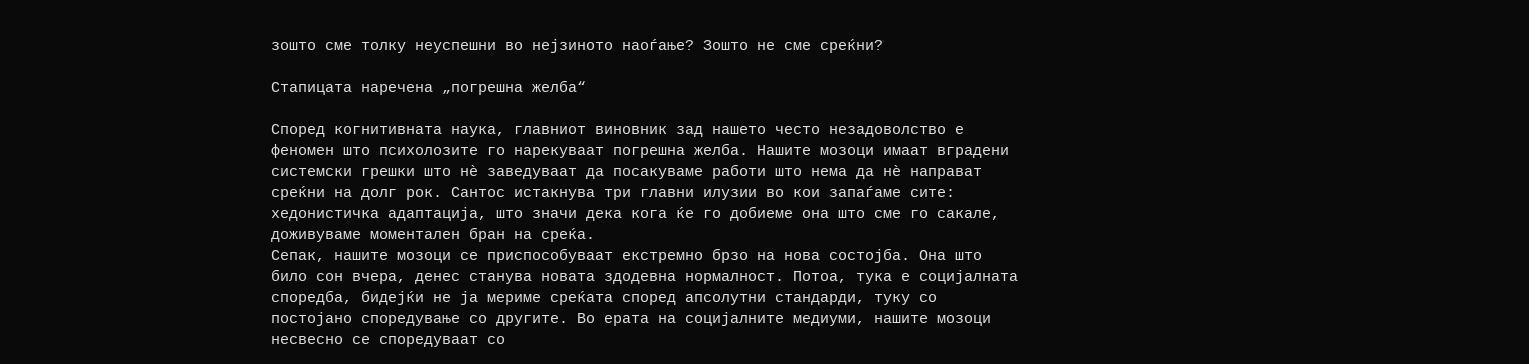зошто сме толку неуспешни во нејзиното наоѓање? Зошто не сме среќни?

Стапицата наречена „погрешна желба“

Според когнитивната наука, главниот виновник зад нашето често незадоволство е феномен што психолозите го нарекуваат погрешна желба. Нашите мозоци имаат вградени системски грешки што нè заведуваат да посакуваме работи што нема да нè направат среќни на долг рок. Сантос истакнува три главни илузии во кои запаѓаме сите: хедонистичка адаптација, што значи дека кога ќе го добиеме она што сме го сакале, доживуваме моментален бран на среќа.
Сепак, нашите мозоци се приспособуваат екстремно брзо на нова состојба. Она што било сон вчера, денес станува новата здодевна нормалност. Потоа, тука е социјалната споредба, бидејќи не ја мериме среќата според апсолутни стандарди, туку со постојано споредување со другите. Во ерата на социјалните медиуми, нашите мозоци несвесно се споредуваат со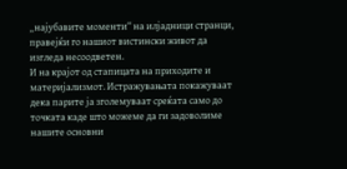„најубавите моменти“ на илјадници странци, правејќи го нашиот вистински живот да изгледа несоодветен.
И на крајот од стапицата на приходите и материјализмот. Истражувањата покажуваат дека парите ја зголемуваат среќата само до точката каде што можеме да ги задоволиме нашите основни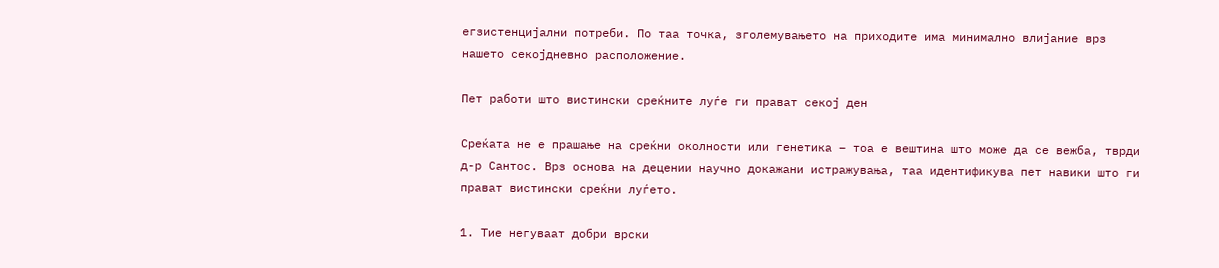егзистенцијални потреби. По таа точка, зголемувањето на приходите има минимално влијание врз нашето секојдневно расположение.

Пет работи што вистински среќните луѓе ги прават секој ден

Среќата не е прашање на среќни околности или генетика – тоа е вештина што може да се вежба, тврди д-р Сантос. Врз основа на децении научно докажани истражувања, таа идентификува пет навики што ги прават вистински среќни луѓето.

1. Тие негуваат добри врски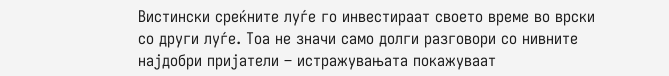Вистински среќните луѓе го инвестираат своето време во врски со други луѓе. Тоа не значи само долги разговори со нивните најдобри пријатели – истражувањата покажуваат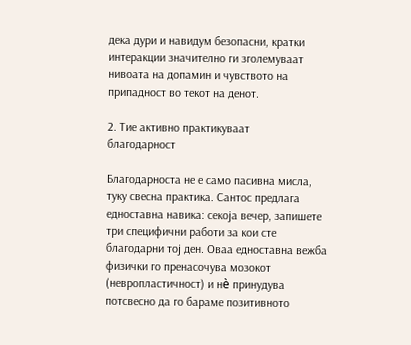дека дури и навидум безопасни, кратки интеракции значително ги зголемуваат нивоата на допамин и чувството на припадност во текот на денот.

2. Тие активно практикуваат
благодарност

Благодарноста не е само пасивна мисла, туку свесна практика. Сантос предлага едноставна навика: секоја вечер, запишете три специфични работи за кои сте благодарни тој ден. Оваа едноставна вежба физички го пренасочува мозокот (невропластичност) и нè принудува потсвесно да го бараме позитивното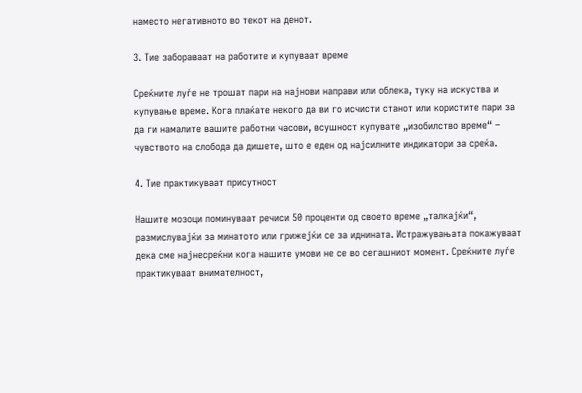наместо негативното во текот на денот.

3. Тие забораваат на работите и купуваат време

Среќните луѓе не трошат пари на најнови направи или облека, туку на искуства и купување време. Кога плаќате некого да ви го исчисти станот или користите пари за да ги намалите вашите работни часови, всушност купувате „изобилство време“ – чувството на слобода да дишете, што е еден од најсилните индикатори за среќа.

4. Тие практикуваат присутност

Нашите мозоци поминуваат речиси 50 проценти од своето време „талкајќи“, размислувајќи за минатото или грижејќи се за иднината. Истражувањата покажуваат дека сме најнесреќни кога нашите умови не се во сегашниот момент. Среќните луѓе практикуваат внимателност,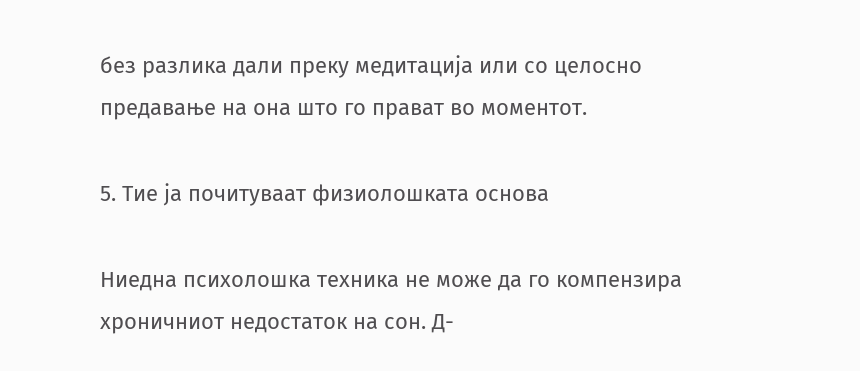без разлика дали преку медитација или со целосно предавање на она што го прават во моментот.

5. Тие ја почитуваат физиолошката основа

Ниедна психолошка техника не може да го компензира хроничниот недостаток на сон. Д-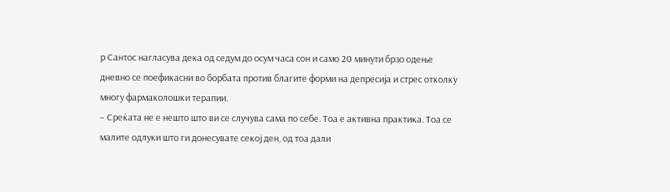р Сантос нагласува дека од седум до осум часа сон и само 20 минути брзо одење дневно се поефикасни во борбата против благите форми на депресија и стрес отколку многу фармаколошки терапии.
– Среќата не е нешто што ви се случува сама по себе. Тоа е активна практика. Тоа се малите одлуки што ги донесувате секој ден, од тоа дали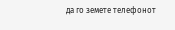да го земете телефонот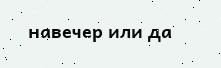навечер или да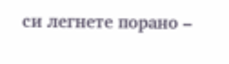си легнете порано –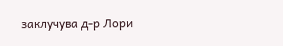заклучува д-р Лори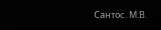Сантос. М.В.